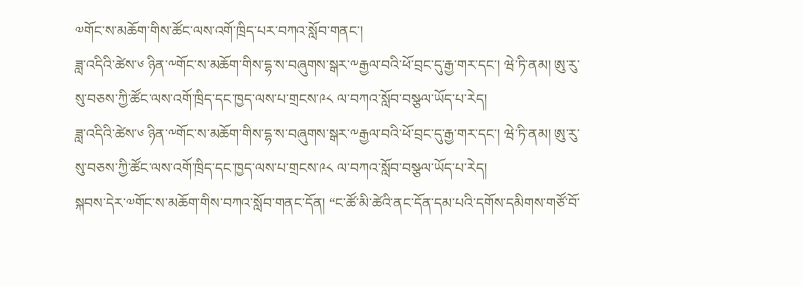༧གོང་ས་མཆོག་གིས་ཚོང་ལས་འགོ་ཁྲིད་པར་བཀའ་སློབ་གནང་།
ཟླ་འདིའི་ཚེས་༦ ཉིན་༸གོང་ས་མཆོག་གིས་དྷ་ས་བཞུགས་སྒར་༸རྒྱལ་བའི་ཕོ་བྲང་དུ་རྒྱ་གར་དང་། ཝེ་ཏི་ནམ། ཨུ་རུ་སུ་བཅས་ཀྱི་ཚོང་ལས་འགོ་ཁྲིད་དང་ཁྱད་ལས་པ་གྲངས་༩༨ ལ་བཀའ་སློབ་བསྩལ་ཡོད་པ་རེད།
ཟླ་འདིའི་ཚེས་༦ ཉིན་༸གོང་ས་མཆོག་གིས་དྷ་ས་བཞུགས་སྒར་༸རྒྱལ་བའི་ཕོ་བྲང་དུ་རྒྱ་གར་དང་། ཝེ་ཏི་ནམ། ཨུ་རུ་སུ་བཅས་ཀྱི་ཚོང་ལས་འགོ་ཁྲིད་དང་ཁྱད་ལས་པ་གྲངས་༩༨ ལ་བཀའ་སློབ་བསྩལ་ཡོད་པ་རེད།
སྐབས་དེར་༧གོང་ས་མཆོག་གིས་བཀའ་སློབ་གནང་དོན། “ང་ཚོ་མི་ཚེའི་ནང་དོན་དམ་པའི་དགོས་དམིགས་གཙོ་བོ་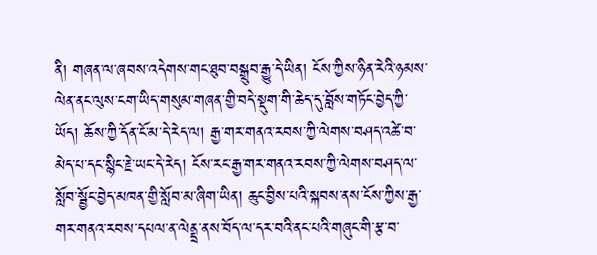ནི། གཞན་ལ་ཞབས་འདེགས་གང་ཐུབ་བསྒྲུབ་རྒྱུ་དེ་ཡིན། ངོས་ཀྱིས་ཉིན་རེའི་ཉམས་ལེན་ནང་ལུས་ངག་ཡིད་གསུམ་གཞན་གྱི་བདེ་སྡུག་གི་ཆེད་དུ་བློས་གཏོང་བྱེད་ཀྱི་ཡོད། ཆོས་ཀྱི་དོན་ངོ་མ་དེ་རེད་ལ། རྒྱ་གར་གནའ་རབས་ཀྱི་ལེགས་བཤད་འཚེ་བ་མེད་པ་དང་སྙིང་རྗེ་ཡང་དེ་རེད། ངོས་རང་རྒྱ་གར་གནའ་རབས་ཀྱི་ལེགས་བཤད་ལ་སློབ་སྦྱོང་བྱེད་མཁན་གྱི་སློབ་མ་ཞིག་ཡིན། ཆུང་བྱིས་པའི་སྐབས་ནས་ངོས་ཀྱིས་རྒྱ་གར་གནའ་རབས་དཔལ་ན་ལེནྡྲ་ནས་བོད་ལ་དར་བའི་ནང་པའི་གཞུང་གི་རྩ་བ་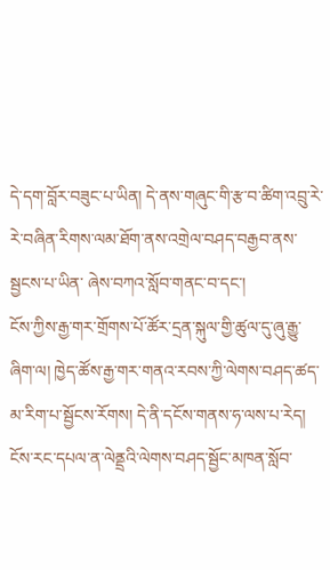དེ་དག་བློར་བཟུང་པ་ཡིན། དེ་ནས་གཞུང་གི་རྩ་བ་ཚིག་འབྲུ་རེ་རེ་བཞིན་རིགས་ལམ་ཐོག་ནས་འགྲེལ་བཤད་བརྒྱབ་ནས་སྦྱངས་པ་ཡིན་ ཞེས་བཀའ་སློབ་གནང་བ་དང་།
ངོས་ཀྱིས་རྒྱ་གར་གྲོགས་པོ་ཚོར་དྲན་སྐུལ་གྱི་ཚུལ་དུ་ཞུ་རྒྱུ་ཞིག་ལ། ཁྱེད་ཚོས་རྒྱ་གར་གནའ་རབས་ཀྱི་ལེགས་བཤད་ཚད་མ་རིག་པ་སྦྱོངས་རོགས། དེ་ནི་དངོས་གནས་ཧ་ལས་པ་རེད། ངོས་རང་དཔལ་ན་ལེནྡྲའི་ལེགས་བཤད་སྦྱོང་མཁན་སློབ་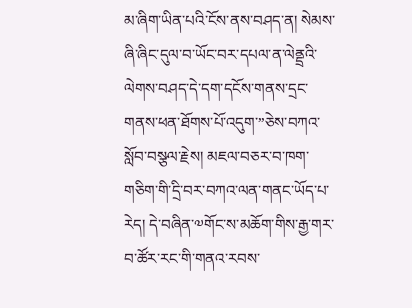མ་ཞིག་ཡིན་པའི་ངོས་ནས་བཤད་ན། སེམས་ཞི་ཞིང་དུལ་བ་ཡོང་བར་དཔལ་ན་ལེནྡྲའི་ལེགས་བཤད་དེ་དག་དངོས་གནས་དྲང་གནས་ཕན་ཐོགས་པོ་འདུག་”ཅེས་བཀའ་སློབ་བསྩལ་རྗེས། མཇལ་བཅར་བ་ཁག་གཅིག་གི་དྲི་བར་བཀའ་ལན་གནང་ཡོད་པ་རེད། དེ་བཞིན་༧གོང་ས་མཆོག་གིས་རྒྱ་གར་བ་ཚོར་རང་གི་གནའ་རབས་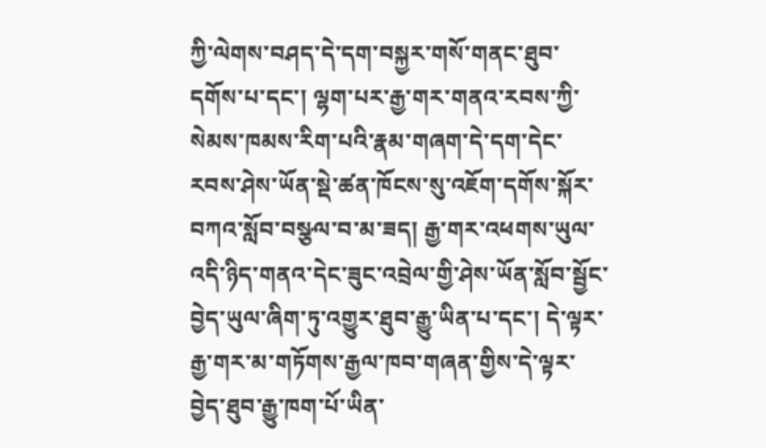ཀྱི་ལེགས་བཤད་དེ་དག་བསྐྱར་གསོ་གནང་ཐུབ་དགོས་པ་དང་། ལྷག་པར་རྒྱ་གར་གནའ་རབས་ཀྱི་སེམས་ཁམས་རིག་པའི་རྣམ་གཞག་དེ་དག་དེང་རབས་ཤེས་ཡོན་སྡེ་ཚན་ཁོངས་སུ་འཇོག་དགོས་སྐོར་བཀའ་སློབ་བསྩལ་བ་མ་ཟད། རྒྱ་གར་འཕགས་ཡུལ་འདི་ཉིད་གནའ་དེང་ཟུང་འབྲེལ་གྱི་ཤེས་ཡོན་སློབ་སྦྱོང་བྱེད་ཡུལ་ཞིག་ཏུ་འགྱུར་ཐུབ་རྒྱུ་ཡིན་པ་དང་། དེ་ལྟར་རྒྱ་གར་མ་གཏོགས་རྒྱལ་ཁབ་གཞན་གྱིས་དེ་ལྟར་བྱེད་ཐུབ་རྒྱུ་ཁག་པོ་ཡིན་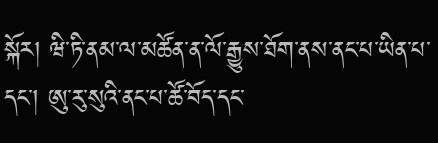སྐོར། ཝི་ཏི་ནམ་ལ་མཚོན་ན་ལོ་རྒྱུས་ཐོག་ནས་ནང་པ་ཡིན་པ་དང་། ཨུ་རུ་སུའི་ནང་པ་ཚོ་བོད་དང་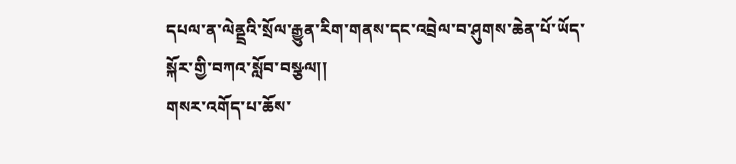དཔལ་ན་ལེནྡྲའི་སྲོལ་རྒྱུན་རིག་གནས་དང་འབྲེལ་བ་ཤུགས་ཆེན་པོ་ཡོད་སྐོར་གྱི་བཀའ་སློབ་བསྩལ།།
གསར་འགོད་པ་ཆོས་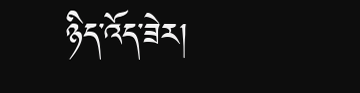ཉིད་འོད་ཟེར།